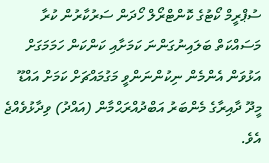ސުޕްރީމް ކޯޓުގެ ކޮންޓްރޯލް ހޯދަން ސަރުކާރުން ކުރާ މަސައްކަތް ބަލައިނުގަންނަ ކަމަށާއި ކަންކަން ހަމަމަގަށް އަޅުވަން އެންމެން ނިކުންނަންވީ މަގުމައްޗަށް ކަމަށް އައްޑޫ މީދޫ ދާއިރާގެ މެންބަރު އަބްދުއްރަޙްމާން (އައްދު) ވިދާޅުވެއްޖެ އެވެ.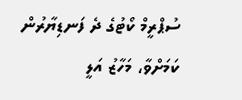ސުޕްރީމް ކޯޓުގެ ދެ ފަނޑިޔާރުން ކަމަށްވާ، މަހާޒު އަލީ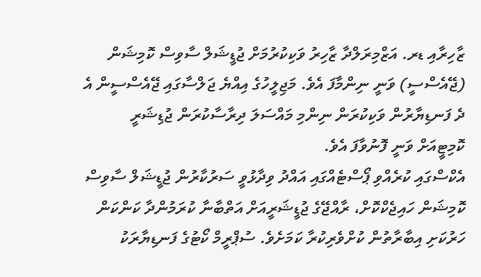ޒާހިރާއި ޑރ. އަޒްމިރަލްދާ ޒާހިރު ވަކިކުރުމަށް ޖުޑީޝަލް ސާވިސް ކޮމިޝަން (ޖޭއެސްސީ) ވަނީ ނިންމާފަ އެވެ. މަޖިލީހުގެ އިއްޔެ ޖަލްސާގައި ޖޭއެސްސީން އެ ދެ ފަނޑިޔާރުން ވަކިކުރަން ނިންމި މައްސަލަ ދިރާސާކުރަން ޖުޑިޝަރީ ކޮމިޓީއަށް ވަނީ ފޮނުވާފަ އެވެ.
އެކްސްގައި ކުރެއްވި ޕޯސްޓެއްގައި އައްދު ވިދާޅުވީ ސަރުކާރުން ޖުޑީޝަލް ސާވިސް ކޮމިޝަން ހައިޖެކްކޮށް، ރާއްޖޭގެ ޖުޑީޝަރީއަށް އަތްބާނާ ކުރަމުންދާ ކަންކަން ހަރުކަށި އިބާރާތުން ކުށްވެރިކުރާ ކަމަށެވެ. ސުޕްރީމް ކޯޓުގެ ފަނޑިޔާރަކު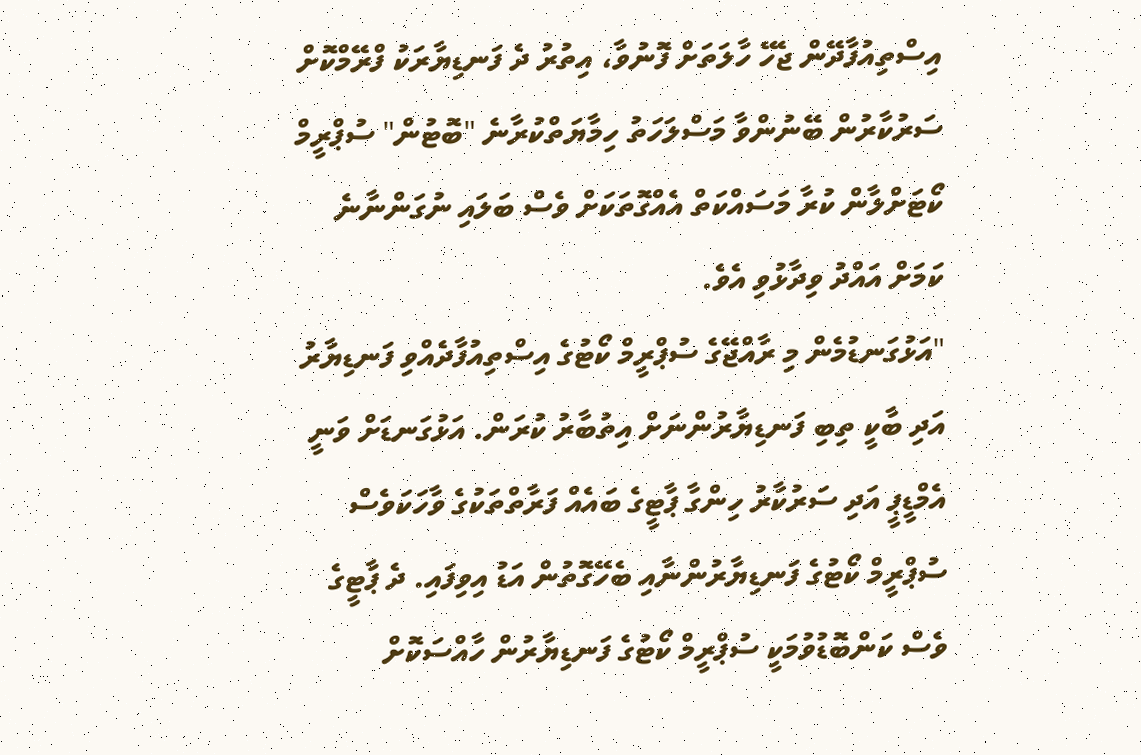އިސްތިއުފާދޭން ޖެހޭ ހާލަތަށް ފޮނުވާ، އިތުރު ދެ ފަނޑިޔާރަކު ފްރޭމްކޮށް ސަރުކާރުން ބޭނުންވާ މަސްލަހަތު ހިމާޔަތްކުރާނެ "ބޮޓުން" ސުޕްރީމް ކޯޓަށްލާން ކުރާ މަސައްކަތް އެއްގޮތަކަށް ވެސް ބަލައި ނުގަންނާނެ ކަމަށް އައްދު ވިދާޅުވި އެވެ.
"އަޅުގަނޑުމެން މި ރާއްޖޭގެ ސުޕްރީމް ކޯޓުގެ އިސްތިއުފާދެއްވި ފަނޑިޔާރު އަދި ބާކީ ތިބި ފަނޑިޔާރުންނަށް އިތުބާރު ކުރަން. އަޅުގަނޑަށް ވަނީ އެމްޑީޕީ އަދި ސަރުކާރު ހިންގާ ޕާޓީގެ ބައެއް ފަރާތްތަކުގެ ވާހަކަވެސް ސުޕްރީމް ކޯޓުގެ ފަނޑިޔާރުންނާއި ބެހޭގޮތުން އަޑު އިވިފައި. ދެ ޕާޓީގެ ވެސް ކަންބޮޑުވުމަކީ ސުޕްރީމް ކޯޓުގެ ފަނޑިޔާރުން ހާއްސަކޮށް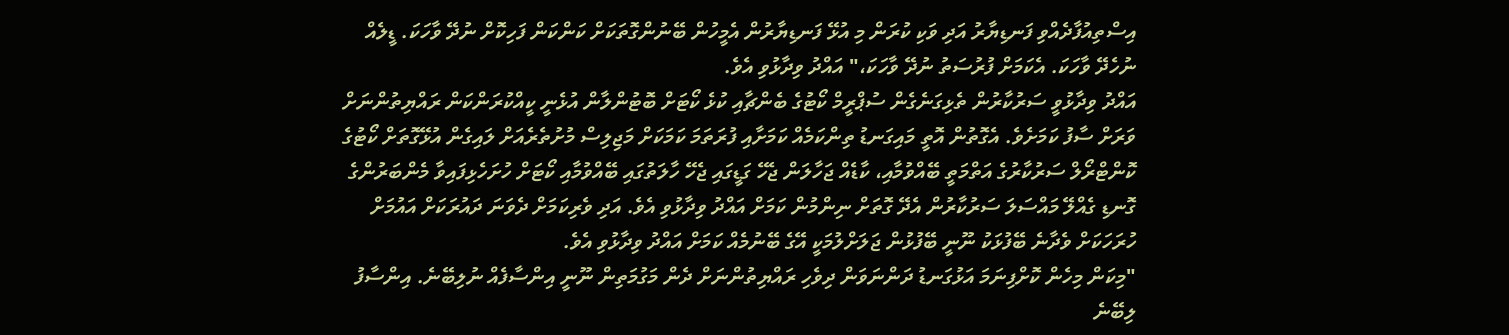އިސްތިއުފާދެއްވި ފަނޑިޔާރު އަދި ވަކި ކުރަން މި އުޅޭ ފަނޑިޔާރުން އެމީހުން ބޭނުންގޮތަކަށް ކަންކަން ފަހިކޮށް ނުދޭ ވާހަކަ. ޑީލެއް ނުހެދޭ ވާހަކަ. އެކަމަށް ފުރުސަތު ނުދޭ ވާހަކަ،" އައްދު ވިދާޅުވި އެވެ.
އައްދު ވިދާޅުވީ ސަރުކާރުން ތެޅިގަނެގެން ސުޕްރީމް ކޯޓުގެ ބެންޗާއި ކުޅެ ކޯޓަށް ބޮޓުންލާން އުޅެނީ ކީއްކުރަންކަން ރައްޔިތުންނަށް ވަރަށް ސާފު ކަމަށެވެ. އެގޮތުން އޮތީ މައިގަނޑު ތިންކަމެއް ކަމަށާއި ފުރަތަމަ ކަމަކަށް މަޖިލިސް މުށުތެރެއަށް ލައިގެން އުޅޭގޮތަށް ކޯޓުގެ ކޮންޓްރޯލް ސަރުކާރުގެ އަތްމަތީ ބޭއްވުމާއި، ކާޑެއް ޖަހާލަން ޖެހޭ ގަޑީގައި ޖެހޭ ހާލަތުގައި ބޭއްވުމާއި ކޯޓަށް ހުށަހެޅިފައިވާ މެންބަރުންގެ ގޮނޑި ގެއްލޭ މައްސަލަ ސަރުކާރުން އެދޭ ގޮތަށް ނިންމުން ކަމަށް އައްދު ވިދާޅުވި އެވެ. އަދި ވެރިކަމަށް ދެވަނަ ދައުރަކަށް އައުމަށް ހުރަހަކަށް ވެދާނެ ބޭފުޅަކު ނޫނީ ބޭފުޅުން ޖަލަށްލުމަކީ އޭގެ ބޭނުމެއް ކަމަށް އައްދު ވިދާޅުވި އެވެ.
"މިކަން މިހެން ކޮށްފިނަމަ އަޅުގަނޑު ދަންނަވަން ދިވެހި ރައްޔިތުންނަށް ދެން މަގުމަތިން ނޫނީ އިންސާފެއް ނުލިބޭނެ. އިންސާފު ލިބޭނެ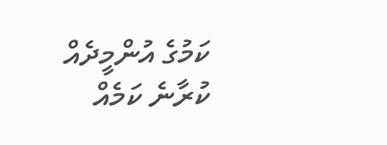ކަމުގެ އުންމީދެއް ކުރާނެ ކަމެއް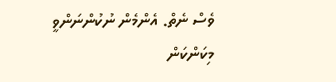ވެސް ނެތް. އެންމެން ނުކުންނަންވީ މިކަންކަން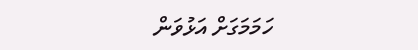ހަމަމަގަށް އަޅުވަން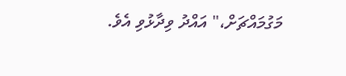މަގުމައްޗަށް،" އައްދު ވިދާޅުވި އެވެ.